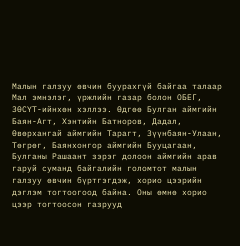Малын галзуу өвчин буурахгүй байгаа талаар Мал эмнэлэг, үржлийн газар болон ОБЕГ, ЗӨСҮТ-ийнхөн хэллээ. Өдгөө Булган аймгийн Баян-Агт, Хэнтийн Батноров, Дадал, Өвөрхангай аймгийн Тарагт, Зүүнбаян-Улаан, Төгрөг, Баянхонгор аймгийн Бууцагаан, Булганы Рашаант зэрэг долоон аймгийн арав гаруй суманд байгалийн голомтот малын галзуу өвчин бүртгэгдэж, хорио цээрийн дэглэм тогтоогоод байна. Оны өмнө хорио цээр тогтоосон газрууд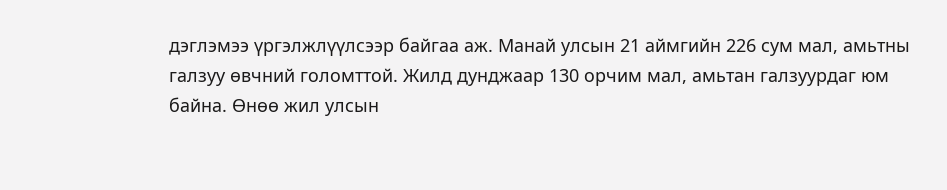дэглэмээ үргэлжлүүлсээр байгаа аж. Манай улсын 21 аймгийн 226 сум мал, амьтны галзуу өвчний голомттой. Жилд дунджаар 130 орчим мал, амьтан галзуурдаг юм байна. Өнөө жил улсын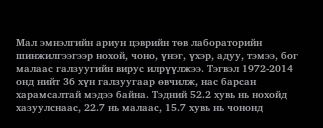Мал эмнэлгийн ариун цэврийн төв лабораторийн шинжилгээгээр нохой, чоно, үнэг, үхэр, адуу, тэмээ, бог малаас галзуугийн вирус илрүүлжээ. Тэгвэл 1972-2014 онд нийт 36 хүн галзуугаар өвчилж, нас барсан харамсалтай мэдээ байна. Тэдний 52.2 хувь нь нохойд хазуулснаас, 22.7 нь малаас, 15.7 хувь нь чононд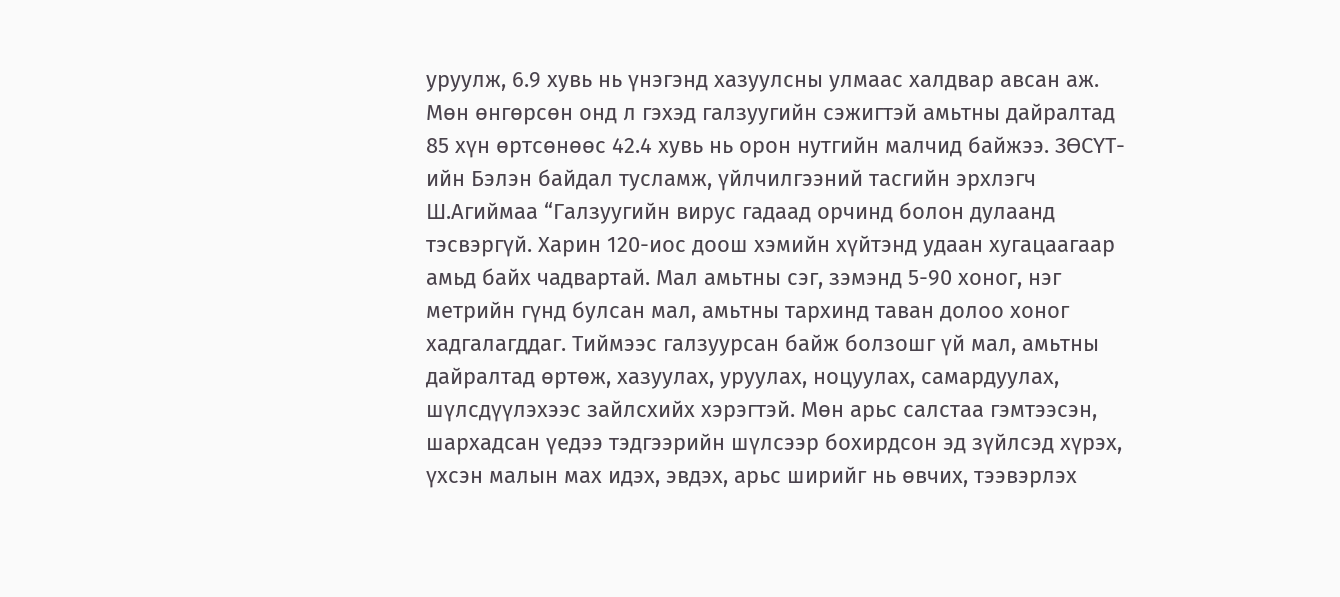уруулж, 6.9 хувь нь үнэгэнд хазуулсны улмаас халдвар авсан аж.
Мөн өнгөрсөн онд л гэхэд галзуугийн сэжигтэй амьтны дайралтад 85 хүн өртсөнөөс 42.4 хувь нь орон нутгийн малчид байжээ. ЗӨСҮТ-ийн Бэлэн байдал тусламж, үйлчилгээний тасгийн эрхлэгч Ш.Агиймаа “Галзуугийн вирус гадаад орчинд болон дулаанд тэсвэргүй. Харин 120-иос доош хэмийн хүйтэнд удаан хугацаагаар амьд байх чадвартай. Мал амьтны сэг, зэмэнд 5-90 хоног, нэг метрийн гүнд булсан мал, амьтны тархинд таван долоо хоног хадгалагддаг. Тиймээс галзуурсан байж болзошг үй мал, амьтны дайралтад өртөж, хазуулах, уруулах, ноцуулах, самардуулах, шүлсдүүлэхээс зайлсхийх хэрэгтэй. Мөн арьс салстаа гэмтээсэн, шархадсан үедээ тэдгээрийн шүлсээр бохирдсон эд зүйлсэд хүрэх, үхсэн малын мах идэх, эвдэх, арьс ширийг нь өвчих, тээвэрлэх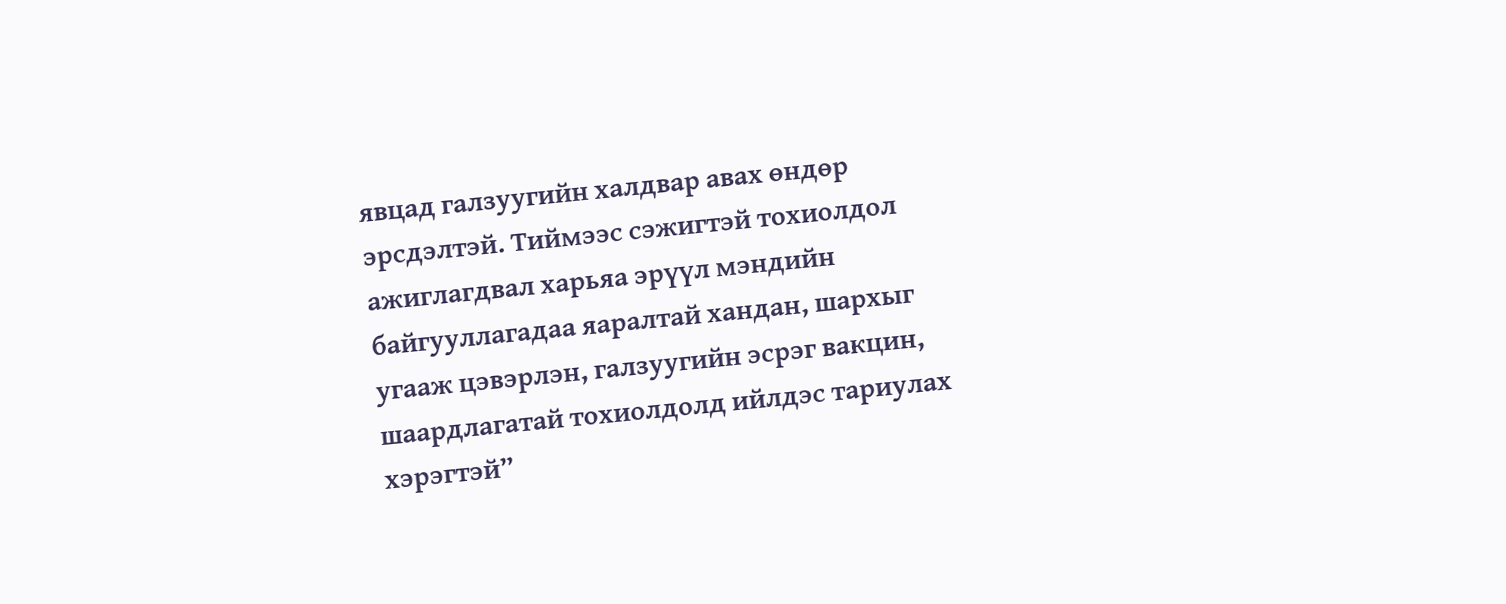явцад галзуугийн халдвар авах өндөр эрсдэлтэй. Тиймээс сэжигтэй тохиолдол ажиглагдвал харьяа эрүүл мэндийн байгууллагадаа яаралтай хандан, шархыг угааж цэвэрлэн, галзуугийн эсрэг вакцин, шаардлагатай тохиолдолд ийлдэс тариулах хэрэгтэй”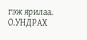гэж ярилаа.
О.УНДРАХ